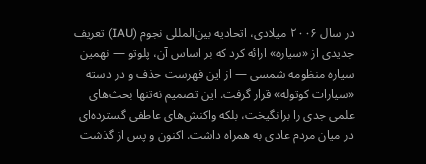در سال ۲۰۰۶ میلادی، اتحادیه بین‌المللی نجوم (IAU) تعریف جدیدی از «سیاره» ارائه کرد که بر اساس آن، پلوتو — نهمین سیاره منظومه شمسی — از این فهرست حذف و در دسته «سیارات کوتوله» قرار گرفت. این تصمیم نه‌تنها بحث‌های علمی جدی را برانگیخت، بلکه واکنش‌های عاطفی گسترده‌ای در میان مردم عادی به همراه داشت. اکنون و پس از گذشت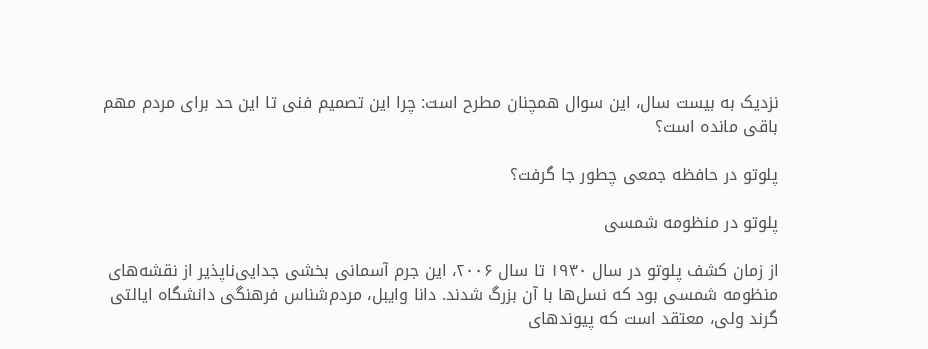نزدیک به بیست سال، این سوال همچنان مطرح است: چرا این تصمیم فنی تا این حد برای مردم مهم باقی مانده است؟

پلوتو در حافظه جمعی چطور جا گرفت؟

پلوتو در منظومه شمسی

از زمان کشف پلوتو در سال ۱۹۳۰ تا سال ۲۰۰۶، این جرم آسمانی بخشی جدایی‌ناپذیر از نقشه‌های منظومه شمسی بود که نسل‌ها با آن بزرگ شدند. دانا وایبل، مردم‌شناس فرهنگی دانشگاه ایالتی گرند ولی، معتقد است که پیوندهای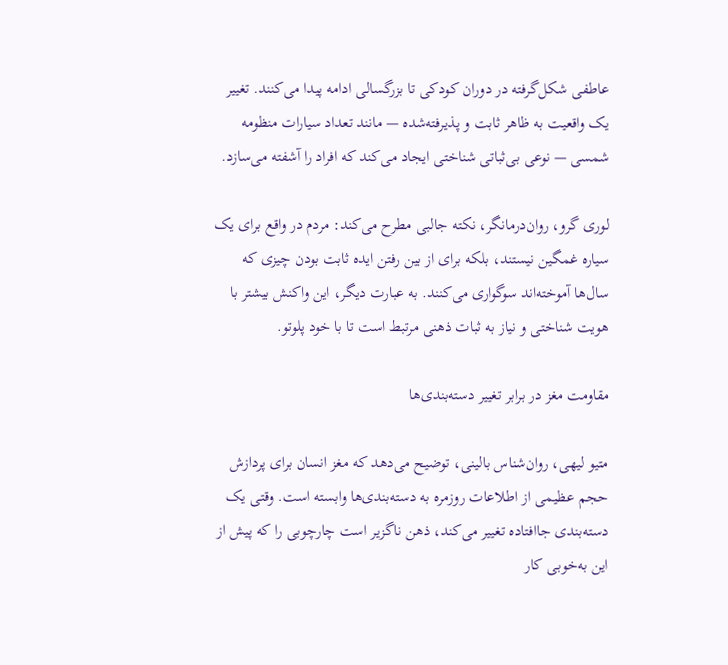عاطفی شکل‌گرفته در دوران کودکی تا بزرگسالی ادامه پیدا می‌کنند. تغییر یک واقعیت به ظاهر ثابت و پذیرفته‌شده — مانند تعداد سیارات منظومه شمسی — نوعی بی‌ثباتی شناختی ایجاد می‌کند که افراد را آشفته می‌سازد.

لوری گرو، روان‌درمانگر، نکته جالبی مطرح می‌کند: مردم در واقع برای یک سیاره غمگین نیستند، بلکه برای از بین رفتن ایده ثابت بودن چیزی که سال‌ها آموخته‌اند سوگواری می‌کنند. به عبارت دیگر، این واکنش بیشتر با هویت شناختی و نیاز به ثبات ذهنی مرتبط است تا با خود پلوتو.

مقاومت مغز در برابر تغییر دسته‌بندی‌ها

متیو لیهی، روان‌شناس بالینی، توضیح می‌دهد که مغز انسان برای پردازش حجم عظیمی از اطلاعات روزمره به دسته‌بندی‌ها وابسته است. وقتی یک دسته‌بندی جاافتاده تغییر می‌کند، ذهن ناگزیر است چارچوبی را که پیش از این به‌خوبی کار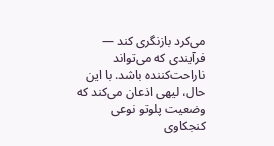می‌کرد بازنگری کند — فرآیندی که می‌تواند ناراحت‌کننده باشد. با این حال، لیهی اذعان می‌کند که وضعیت پلوتو نوعی کنجکاوی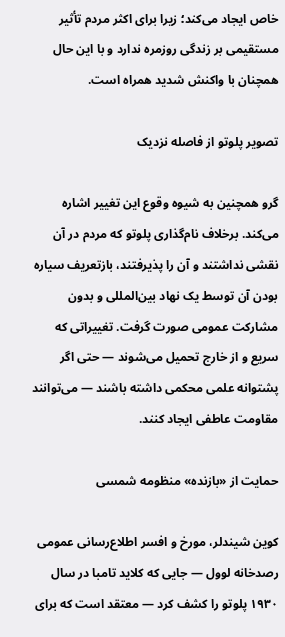خاص ایجاد می‌کند؛ زیرا برای اکثر مردم تأثیر مستقیمی بر زندگی روزمره ندارد و با این حال همچنان با واکنش شدید همراه است.

تصویر پلوتو از فاصله نزدیک

گرو همچنین به شیوه وقوع این تغییر اشاره می‌کند. برخلاف نام‌گذاری پلوتو که مردم در آن نقشی نداشتند و آن را پذیرفتند، بازتعریف سیاره بودن آن توسط یک نهاد بین‌المللی و بدون مشارکت عمومی صورت گرفت. تغییراتی که سریع و از خارج تحمیل می‌شوند — حتی اگر پشتوانه علمی محکمی داشته باشند — می‌توانند مقاومت عاطفی ایجاد کنند.

حمایت از «بازنده» منظومه شمسی

کوین شیندلر، مورخ و افسر اطلاع‌رسانی عمومی رصدخانه لوول — جایی که کلاید تامبا در سال ۱۹۳۰ پلوتو را کشف کرد — معتقد است که برای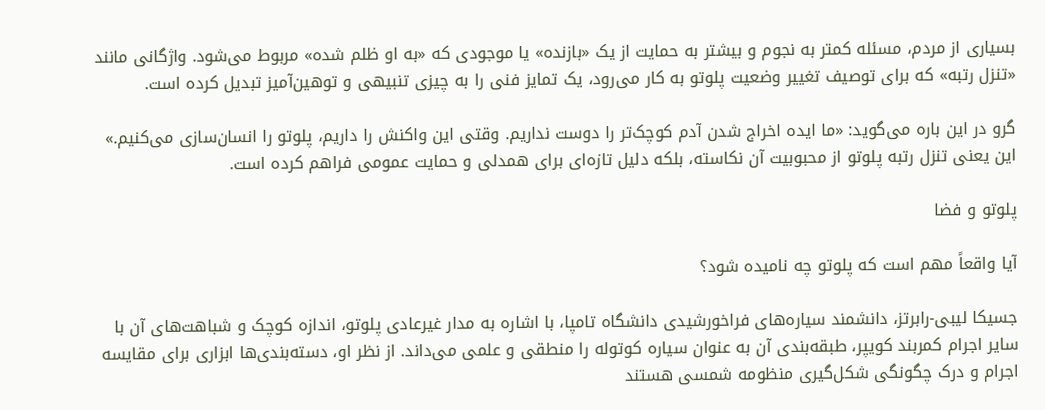بسیاری از مردم، مسئله کمتر به نجوم و بیشتر به حمایت از یک «بازنده» یا موجودی که «به او ظلم شده» مربوط می‌شود. واژگانی مانند «تنزل رتبه» که برای توصیف تغییر وضعیت پلوتو به کار می‌رود، یک تمایز فنی را به چیزی تنبیهی و توهین‌آمیز تبدیل کرده است.

گرو در این باره می‌گوید: «ما ایده اخراج شدن آدم کوچک‌تر را دوست نداریم. وقتی این واکنش را داریم، پلوتو را انسان‌سازی می‌کنیم.» این یعنی تنزل رتبه پلوتو از محبوبیت آن نکاسته، بلکه دلیل تازه‌ای برای همدلی و حمایت عمومی فراهم کرده است.

پلوتو و فضا

آیا واقعاً مهم است که پلوتو چه نامیده شود؟

جسیکا لیبی-رابرتز، دانشمند سیاره‌های فراخورشیدی دانشگاه تامپا، با اشاره به مدار غیرعادی پلوتو، اندازه کوچک و شباهت‌های آن با سایر اجرام کمربند کویپر، طبقه‌بندی آن به عنوان سیاره کوتوله را منطقی و علمی می‌داند. از نظر او، دسته‌بندی‌ها ابزاری برای مقایسه اجرام و درک چگونگی شکل‌گیری منظومه شمسی هستند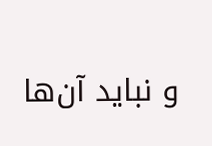و نباید آن‌ها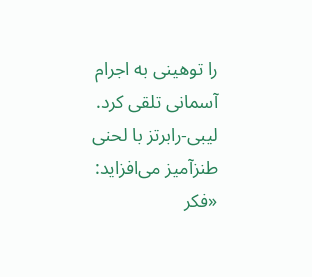را توهینی به اجرام آسمانی تلقی کرد. لیبی-رابرتز با لحنی طنزآمیز می‌افزاید: «فکر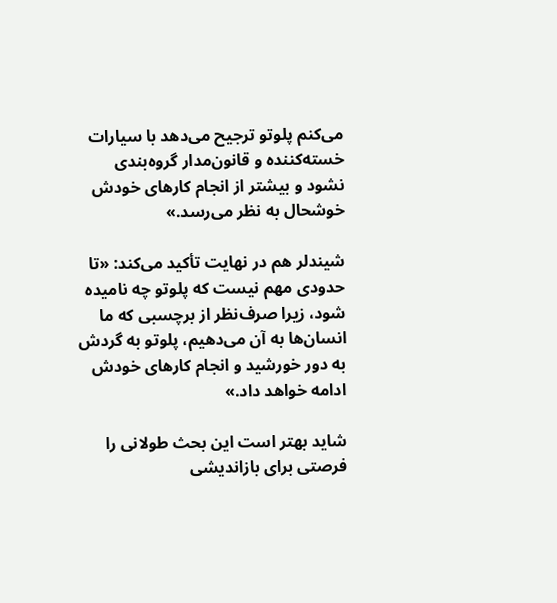می‌کنم پلوتو ترجیح می‌دهد با سیارات خسته‌کننده و قانون‌مدار گروه‌بندی نشود و بیشتر از انجام کارهای خودش خوشحال به نظر می‌رسد.»

شیندلر هم در نهایت تأکید می‌کند: «تا حدودی مهم نیست که پلوتو چه نامیده شود، زیرا صرف‌نظر از برچسبی که ما انسان‌ها به آن می‌دهیم، پلوتو به گردش به دور خورشید و انجام کارهای خودش ادامه خواهد داد.»

شاید بهتر است این بحث طولانی را فرصتی برای بازاندیشی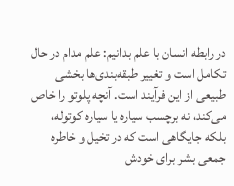در رابطه انسان با علم بدانیم: علم مدام در حال تکامل است و تغییر طبقه‌بندی‌ها بخشی طبیعی از این فرآیند است. آنچه پلوتو را خاص می‌کند، نه برچسب سیاره یا سیاره کوتوله، بلکه جایگاهی است که در تخیل و خاطره جمعی بشر برای خودش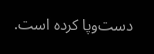دست‌وپا کرده است.